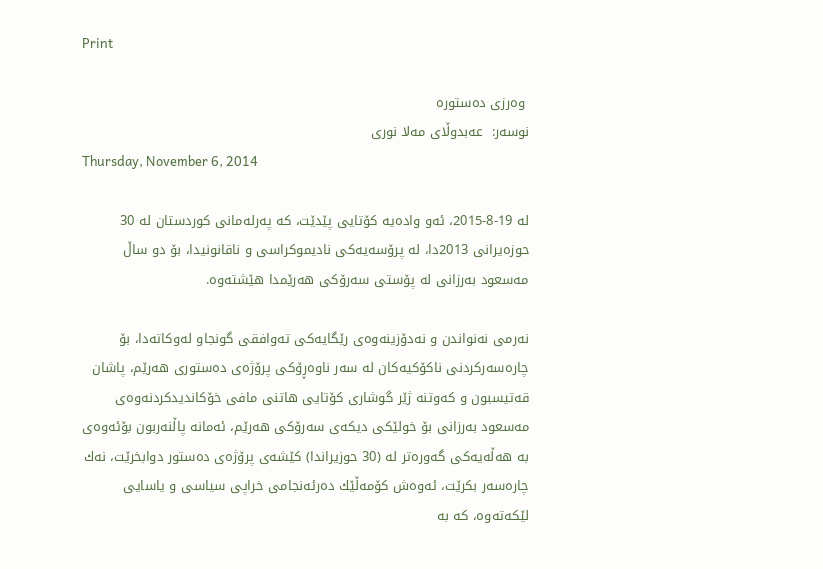Print

 وه‌رزی‌ ده‌ستوره‌
نوسه‌ر:  عه‌بدوڵای‌ مه‌لا نوری
Thursday, November 6, 2014

له‌ 19-8-2015، ئه‌و واده‌یه‌ كۆتایی‌ پێدێت، كه‌ په‌رله‌مانی‌ كوردستان له‌ 30 حوزه‌یرانی‌ 2013دا، له‌ پرۆسه‌یه‌كی‌ نادیموكراسی‌ و ناقانونیدا، بۆ دو ساڵ مه‌سعود به‌رزانی‌ له‌ پۆستی‌ سه‌رۆكی‌ هه‌رێمدا هێشته‌وه‌.

نه‌رمی‌ نه‌نواندن و نه‌دۆزینه‌وه‌ی‌ رێگایه‌كی‌ ته‌وافقی‌ گونجاو له‌وكاته‌دا، بۆ چاره‌سه‌ركردنی‌ ناكۆكیه‌كان له‌ سه‌ر ناوه‌ڕۆكی‌ پرۆژه‌ی‌ ده‌ستوری‌ هه‌رێم، پاشان قه‌تیسبون و كه‌وتنه‌ ژێر گوشاری‌ كۆتایی‌ هاتنی‌ مافی‌ خۆكاندیدكردنه‌وه‌ی‌ مه‌سعود به‌رزانی‌ بۆ خولێكی‌ دیكه‌ی‌ سه‌رۆكی‌ هه‌رێم، ئه‌مانه‌ پاڵنه‌ربون بۆئه‌وه‌ی‌ به‌ هه‌ڵه‌یه‌كی‌ گه‌وره‌تر له‌ (30 حوزیراندا) كێشه‌ی‌ پرۆژه‌ی‌ ده‌ستور دوابخرێت، نه‌ك چاره‌سه‌ر بكرێت، ئه‌وه‌ش كۆمه‌ڵێك ده‌رئه‌نجامی‌ خراپی‌ سیاسی‌ و یاسایی‌ لێكه‌ته‌وه‌، كه‌ به‌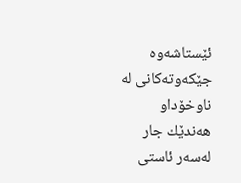ئێستاشه‌وه‌ جێكه‌وته‌كانی‌ له‌ ناوخۆداو هه‌ندێك جار له‌سه‌ر ئاستی‌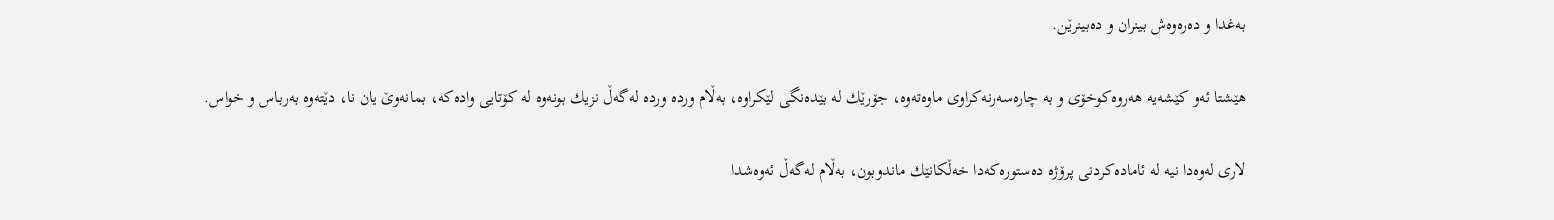به‌غدا و ده‌ره‌وه‌ش بینران و ده‌بینرێن.

هێشتا ئه‌و كێشه‌یه‌ هه‌روه‌كوخۆی‌ و به‌ چاره‌سه‌رنه‌كراوی‌ ماوه‌ته‌وه‌، جۆرێك له‌ بێده‌نگی‌ لێكراوه‌، به‌ڵام ورده‌ ورده‌ له‌گه‌ڵ نزیك بونه‌وه‌ له‌ كۆتایی‌ واده‌كه‌، بمانه‌وێ‌ یان نا، دێته‌وه‌ به‌رباس و خواس.

لاری‌ له‌وه‌دا نیه‌ له‌ ئاماده‌كردنی‌ پرۆژه‌ ده‌ستوره‌كه‌دا خه‌ڵكانێك ماندوبون، به‌ڵام له‌گه‌ڵ ئه‌وه‌شدا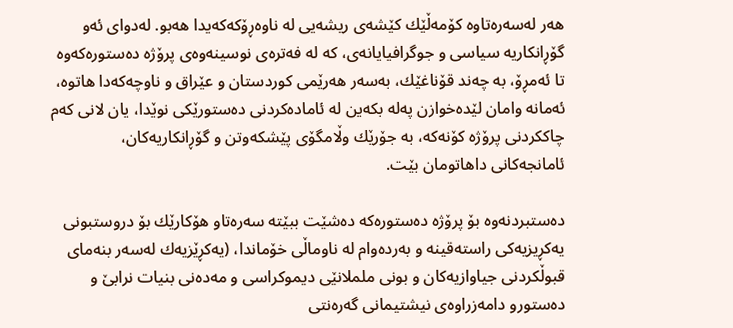هه‌ر له‌سه‌ره‌تاوه‌ كۆمه‌ڵێك كێشه‌ی‌ ریشه‌یی‌ له‌ ناوه‌ڕۆكه‌كه‌یدا هه‌بو. له‌دوای‌ ئه‌و گۆڕانكاریه‌ سیاسی و جوگرافیایانه‌ی‌، كه‌ له‌ فه‌تره‌ی‌ نوسینه‌وه‌ی‌ پرۆژه‌ ده‌ستوره‌كه‌وه‌ تا ئه‌مڕۆ، به‌ چه‌ند قۆناغێك، به‌سه‌ر هه‌رێمی‌ كوردستان و عێراق و ناوچه‌كه‌دا هاتوه‌، ئه‌مانه‌ وامان لێده‌خوازن په‌له‌ بكه‌ین له‌ ئاماده‌كردنی‌ ده‌ستورێكی‌ نوێدا، یان لانی‌ كه‌م چاككردنی‌ پرۆژه‌ كۆنه‌كه‌، به‌ جۆرێك وڵامگۆی‌ پێشكه‌وتن و گۆڕانكاریه‌كان، ئامانجه‌كانی‌ داهاتومان بێت.

ده‌ستبردنه‌وه‌ بۆ پرۆژه‌ ده‌ستوره‌كه‌ ده‌شێت ببێته‌ سه‌ره‌تاو هۆكارێك بۆ دروستبونی‌ یه‌كڕیزیه‌كی‌ راسته‌قینه‌ و به‌رده‌وام له‌ ناوماڵی‌ خۆماندا، (یه‌كڕێزیه‌ك له‌سه‌ر بنه‌مای‌ قبوڵكردنی‌ جیاوازیه‌كان و بونی‌ ململانێی‌ دیموكراسی‌ و مه‌ده‌نی‌ بنیات نرابێ‌ و ده‌ستورو دامه‌زراوه‌ی‌ نیشتیمانی‌ گه‌ره‌نتی‌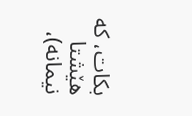بكات، كه‌ هێشتا نیمانه‌)،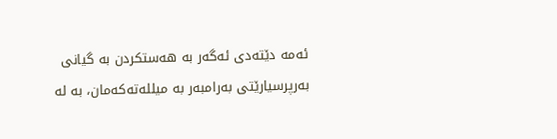ئه‌مه‌ دێته‌دی‌ ئه‌گه‌ر به‌ هه‌ستكردن به‌ گیانی‌ به‌رپرسیارێتی‌ به‌رامبه‌ر به‌ میلله‌ته‌كه‌مان، به‌ له‌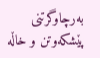به‌رچاوگرتنی‌ پێشكه‌وتن و خاڵه‌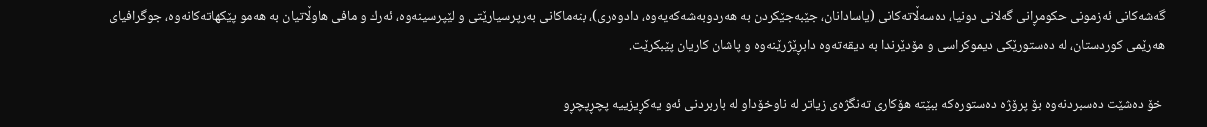گه‌شه‌كانی‌ ئه‌زمونی‌ حكومڕانی‌ گه‌لانی‌ دونیا، ده‌سه‌ڵاته‌كانی‌ (یاسادانان، جێبه‌جێكردن به‌ هه‌ردوبه‌شه‌كه‌یه‌وه‌، دادوه‌ری‌)، بنه‌ماكانی‌ به‌رپرسیارێتی‌ و لێپرسینه‌وه‌، ئه‌رك و مافی‌ هاوڵاتیان به‌ هه‌مو پێكهاته‌كانه‌وه‌، جوگرافیای‌ هه‌رێمی‌ كوردستان، له‌ ده‌ستورێكی‌ دیموكراسی‌ و مۆدێرندا به‌ دیقه‌ته‌وه‌ دابڕێژرێنه‌وه‌ و پاشان كاریان پێبكرێت.

 خۆ ده‌شێت ده‌سبردنه‌وه‌ بۆ پرۆژه‌ ده‌ستوره‌كه‌ ببێته‌ هۆكاری‌ ته‌نگژه‌ی‌ زیاتر له‌ ناوخۆداو له‌ باربردنی‌ ئه‌و یه‌كڕیزییه‌ پچڕپچڕو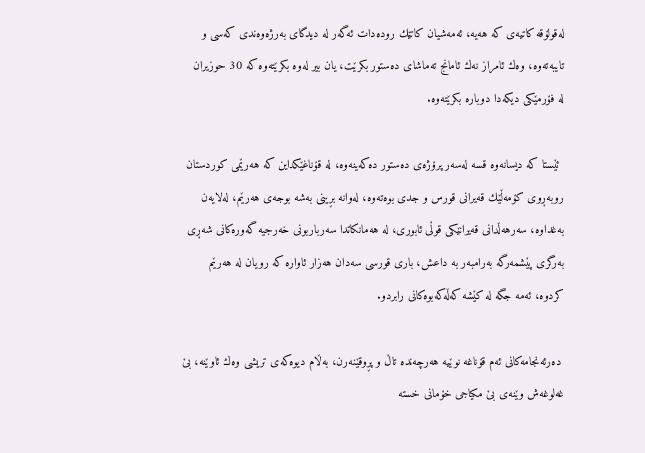له‌قولۆقه‌ كاتیه‌ی‌ كه‌ هه‌یه‌، ئه‌مه‌شیان كاتێك روده‌دات ئه‌گه‌ر له‌ دیدگای‌ به‌رژه‌وه‌ندی كه‌سی‌ و تایبه‌ته‌وه‌، وه‌ك ئامراز نه‌ك ئامانج ته‌ماشای‌ ده‌ستور بكرێت، یان بیر له‌وه‌ بكرێته‌وه‌ كه‌ 30 حوزیران له‌ فۆرمێكی‌ دیكه‌دا دوباره‌ بكرێته‌وه‌.

 ئێستا كه‌ دیسانه‌وه‌ قسه‌ له‌سه‌ر پرۆژه‌ی‌ ده‌ستور ده‌كه‌ینه‌وه‌، له‌ قۆناغێكداین كه‌ هه‌رێمی‌ كوردستان روبه‌ڕوی‌ كۆمه‌ڵێك قه‌یرانی‌ قورس و جدی‌ بوه‌ته‌وه‌، له‌وانه‌ بڕینی‌ به‌شه‌ بوجه‌ی‌ هه‌رێم، له‌لایه‌ن به‌غداوه‌، سه‌رهه‌ڵدانی‌ قه‌یرانێكی‌ قوڵی‌ ئابوری‌، له‌ هه‌مانكاتدا سه‌رباربونی‌ خه‌رجیه‌ گه‌وره‌كانی‌ شه‌ڕی‌ به‌رگری‌ پێشمه‌رگه‌ به‌رامبه‌ر به‌ داعش، باری‌ قورسی‌ سه‌دان هه‌زار ئاواره‌ كه‌ رویان له‌ هه‌رێم كردوه‌، ئه‌مه‌ جگه‌ له‌ كێشه‌ كه‌ڵه‌كه‌بوه‌كانی‌ رابردو.

 ده‌رئه‌نجامه‌كانی‌ ئه‌م قۆناغه‌ نوێیه‌ هه‌رچه‌نده‌ تاڵ و پڕوقێنه‌رن، به‌ڵام دیوه‌كه‌ی‌ تریشی‌ وه‌ك ئاوێنه‌، بێ‌ غه‌لوغه‌ش وێنه‌ی‌ بێ‌ مكیاجی‌ خۆمانی‌ خسته‌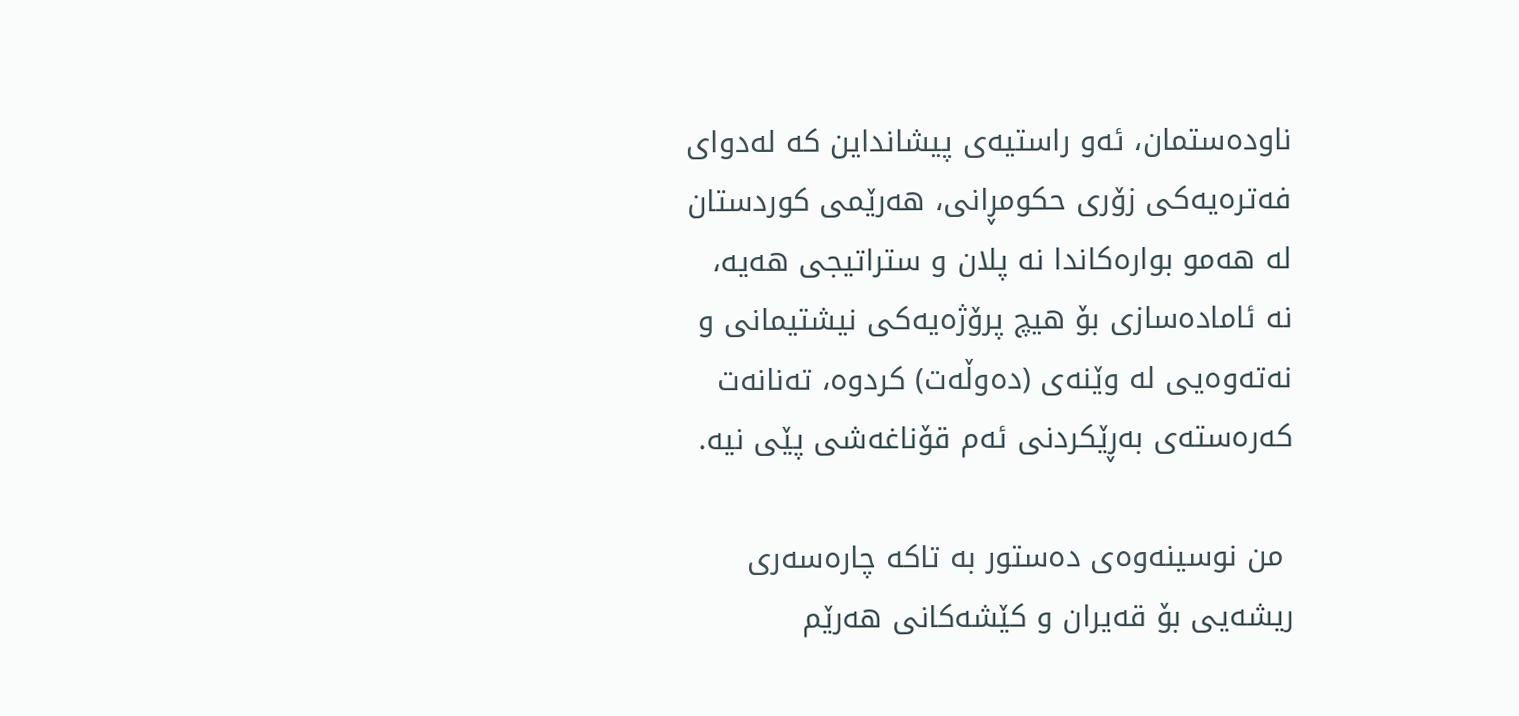ناوده‌ستمان، ئه‌و راستیه‌ی‌ پیشانداین كه‌ له‌دوای‌ فه‌تره‌یه‌كی‌ زۆری‌ حكومڕانی‌، هه‌رێمی‌ كوردستان له‌ هه‌مو بواره‌كاندا نه‌ پلان و ستراتیجی‌ هه‌یه‌، نه‌ ئاماده‌سازی‌ بۆ هیچ پرۆژه‌یه‌كی‌ نیشتیمانی‌ و نه‌ته‌وه‌یی‌ له‌ وێنه‌ی‌ (ده‌وڵه‌ت) كردوه‌، ته‌نانه‌ت كه‌ره‌سته‌ی‌ به‌ڕێكردنی‌ ئه‌م قۆناغه‌شی‌ پێی‌ نیه‌.

 من نوسینه‌وه‌ی‌ ده‌ستور به‌ تاكه‌ چاره‌سه‌ری‌ ریشه‌یی‌ بۆ قه‌یران و كێشه‌كانی‌ هه‌رێم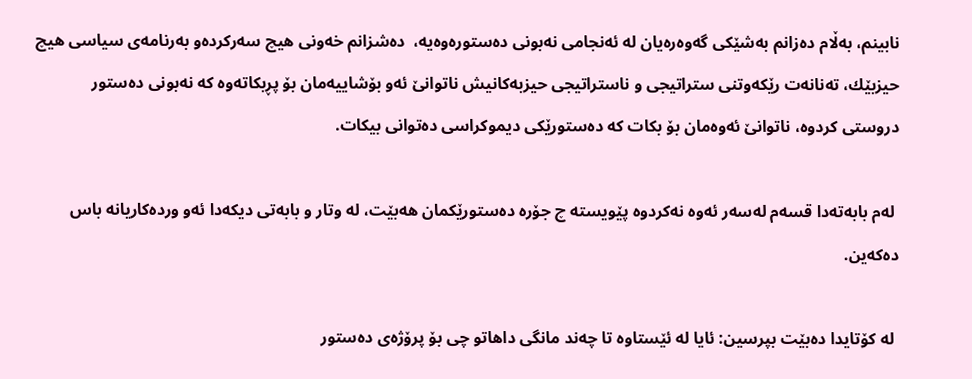نابینم، به‌ڵام ده‌زانم به‌شێكی‌ گه‌وه‌ره‌یان له‌ ئه‌نجامی‌ نه‌بونی‌ ده‌ستوره‌وه‌یه‌، ‌ ده‌شزانم خه‌ونی‌ هیچ سه‌ركرده‌و به‌رنامه‌ی‌ سیاسی‌ هیچ حیزبێك، ته‌نانه‌ت رێكه‌وتنی‌ ستراتیجی‌ و ناستراتیجی‌ حیزبه‌كانیش ناتوانێ‌ ئه‌و بۆشاییه‌مان بۆ پڕبكاته‌وه‌ كه‌ نه‌بونی‌ ده‌ستور دروستی‌ كردوه‌، ناتوانێ‌ ئه‌وه‌مان بۆ بكات كه‌ ده‌ستورێكی‌ دیموكراسی‌ ده‌توانی‌ بیكات.

 له‌م بابه‌ته‌دا قسه‌م له‌سه‌ر ئه‌وه‌ نه‌كردوه‌ پێویسته‌ چ جۆره‌ ده‌ستورێكمان هه‌بێت، له‌ وتار و بابه‌تی‌ دیكه‌دا ئه‌و ورده‌كاریانه‌ باس ده‌كه‌ین.

 له‌ كۆتایدا ده‌بێت بپرسین: ئایا له‌ ئێستاوه‌ تا چه‌ند مانگی‌ داهاتو چی‌ بۆ پرۆژه‌ی‌ ده‌ستور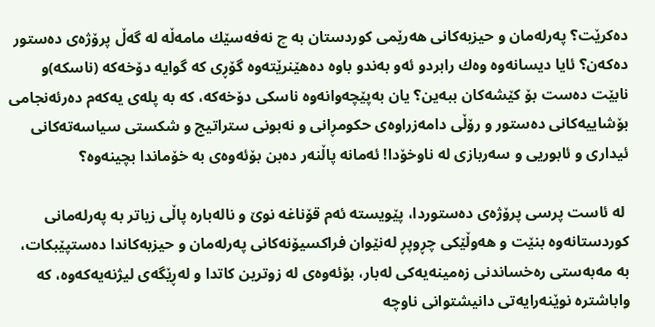ده‌كرێت؟ په‌رله‌مان و حیزبه‌كانی‌ هه‌رێمی‌ كوردستان به‌ چ نه‌فه‌سێك مامه‌ڵه‌ له‌ گه‌ڵ پرۆژه‌ی‌ ده‌ستور ده‌كه‌ن؟ ئایا دیسانه‌وه‌ وه‌ك رابردو ئه‌و به‌ندو باوه‌ ده‌هێنرێته‌وه‌ گۆڕی‌ كه‌ گوایه‌ دۆخه‌كه‌ (ناسكه‌)و نابێت ده‌ست بۆ كێشه‌كان ببه‌ین؟ یان به‌پێچه‌وانه‌وه‌ ناسكی‌ دۆخه‌كه‌، كه‌ به‌ پله‌ی‌ یه‌كه‌م ده‌رئه‌نجامی‌ بۆشاییه‌كانی‌ ده‌ستور و رۆڵی‌ دامه‌زراوه‌ی حكومڕانی‌ و نه‌بونی‌ ستراتیج و شكستی‌ سیاسه‌ته‌كانی‌ ئیداری‌ و ئابوریی‌ و سه‌ربازی‌ له‌ ناوخۆدا! ئه‌مانه‌ پاڵنه‌ر ده‌بن بۆئه‌وه‌ی‌ به‌ خۆماندا بچینه‌وه‌؟

 له‌ ئاست پرسی‌ پرۆژه‌ی‌ ده‌ستوردا، پێویسته‌ ئه‌م قۆناغه‌ نوێ و ناله‌باره‌ پاڵی‌ زیاتر به‌ په‌رله‌مانی‌ كوردستانه‌وه‌ بنێت و هه‌وڵێكی‌ چڕوپڕ له‌نێوان فراكسیۆنه‌كانی‌ په‌رله‌مان و حیزبه‌كاندا ده‌ستپێبكات، به‌ مه‌به‌ستی‌ ره‌خساندنی‌ زه‌مینه‌یه‌كی‌ له‌بار، بۆئه‌وه‌ی‌ له‌ زوترین كاتدا و له‌ڕێگه‌ی‌ لیژنه‌یه‌كه‌وه‌، كه‌ واباشتره‌ نوێنه‌رایه‌تی‌ دانیشتوانی‌ ناوچه‌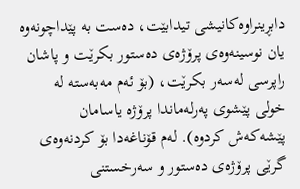دابڕینراوه‌كانیشی‌ تیدابێت، ده‌ست به‌ پێداچونه‌وه‌ یان نوسینه‌وه‌ی‌ پرۆژه‌ی‌ ده‌ستور بكرێت و پاشان راپرسی‌ له‌سه‌ر بكرێت، (بۆ ئه‌م مه‌به‌سته‌ له‌ خولی‌ پێشوی‌ په‌رله‌ماندا پرۆژه‌ یاسامان پێشه‌كه‌ش كردوه‌). له‌م قۆناغه‌دا بۆ كردنه‌وه‌ی‌ گرێی‌ پرۆژه‌ی‌ ده‌ستور و سه‌رخستنی‌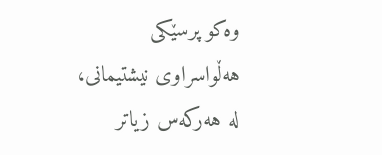وه‌كو پرسێكی‌ هه‌ڵواسراوی‌ نیشتیمانی، له‌ هه‌ركه‌س زیاتر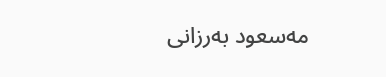مه‌سعود به‌رزانی‌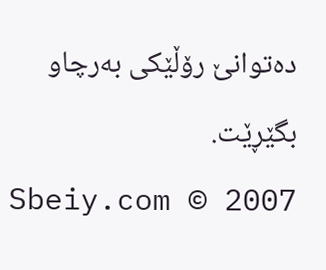ده‌توانێ‌ رۆڵێكی‌ به‌رچاو بگێڕێت.
Sbeiy.com © 2007